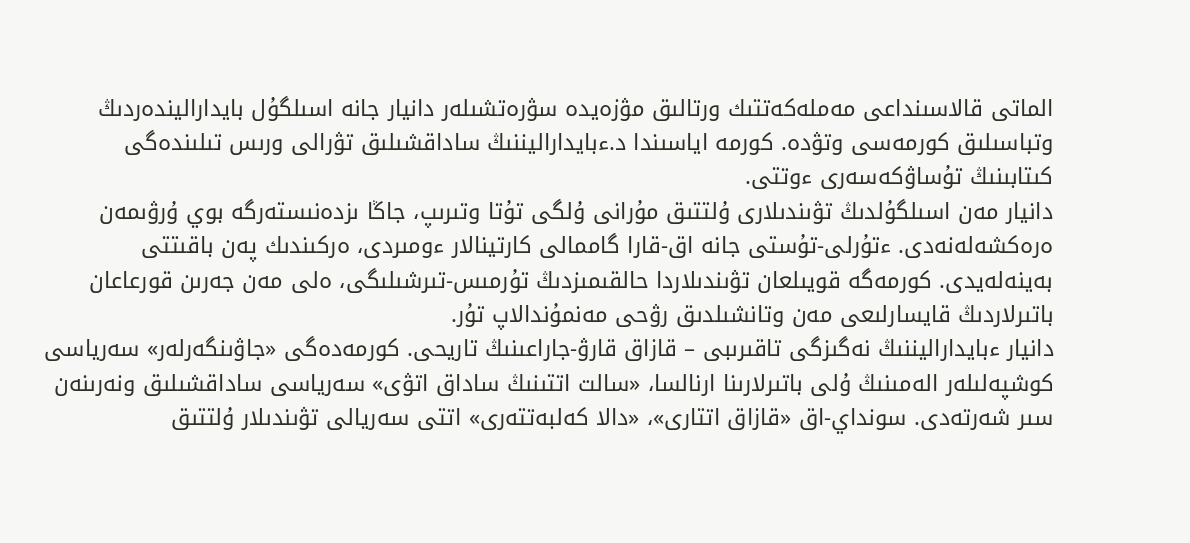الماتى قالاسىنداعى مەملەكەتتىك ورتالىق مۋزەيدە سۋرەتشىلەر دانيار جانە اسىلگۇل بايداراليندەردىڭ وتباسىلىق كورمەسى وتۋدە. كورمە اياسىندا د.ءبايداراليننىڭ ساداقشىلىق تۋرالى ورىس تىلىندەگى كىتابىنىڭ تۇساۋكەسەرى ءوتتى.
دانيار مەن اسىلگۇلدىڭ تۋىندىلارى ۇلتتىق مۇرانى ۇلگى تۇتا وتىرىپ، جاڭا ىزدەنىستەرگە بوي ۇرۋىمەن ەرەكشەلەنەدى. ءتۇرلى-تۇستى جانە اق-قارا گاممالى كارتينالار ءومىردى، ەركىندىك پەن باقىتتى بەينەلەيدى. كورمەگە قويىلعان تۋىندىلاردا حالقىمىزدىڭ تۇرمىس-تىرشىلىگى، ەلى مەن جەرىن قورعاعان باتىرلاردىڭ قايسارلىعى مەن وتانشىلدىق رۋحى مەنمۇندالاپ تۇر.
دانيار ءبايداراليننىڭ نەگىزگى تاقىرىبى – قازاق قارۋ-جاراعىنىڭ تاريحى. كورمەدەگى «جاۋىنگەرلەر» سەرياسى كوشپەلىلەر الەمىنىڭ ۇلى باتىرلارىنا ارنالسا، «سالت اتتىنىڭ ساداق اتۋى» سەرياسى ساداقشىلىق ونەرىنەن سىر شەرتەدى. سونداي-اق «قازاق اتتارى»، «دالا كەلبەتتەرى» اتتى سەريالى تۋىندىلار ۇلتتىق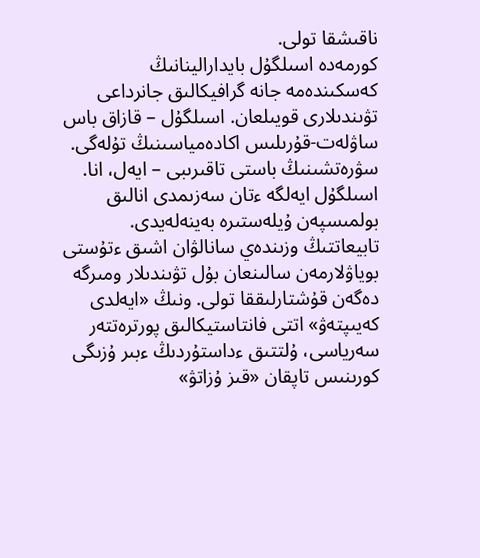ناقىشقا تولى.
كورمەدە اسىلگۇل بايدارالينانىڭ كەسكىندەمە جانە گرافيكالىق جانرداعى تۋىندىلارى قويىلعان. اسىلگۇل – قازاق باس ساۋلەت-قۇرىلىس اكادەمياسىنىڭ تۇلەگى. سۋرەتشىنىڭ باستى تاقىرىبى – ايەل، انا. اسىلگۇل ايەلگە ءتان سەزىمدى انالىق بولمىسپەن ۇيلەستىرە بەينەلەيدى. تابيعاتتىڭ وزىندەي سانالۋان اشىق ءتۇستى بوياۋلارمەن سالىنعان بۇل تۋىندىلار ومىرگە دەگەن قۇشتارلىققا تولى. ونىڭ «ايەلدى كەيىپتەۋ» اتتى فانتاستيكالىق پورترەتتەر سەرياسى، ۇلتتىق ءداستۇردىڭ ءبىر ۇزىگى كورىنىس تاپقان «قىز ۇزاتۋ»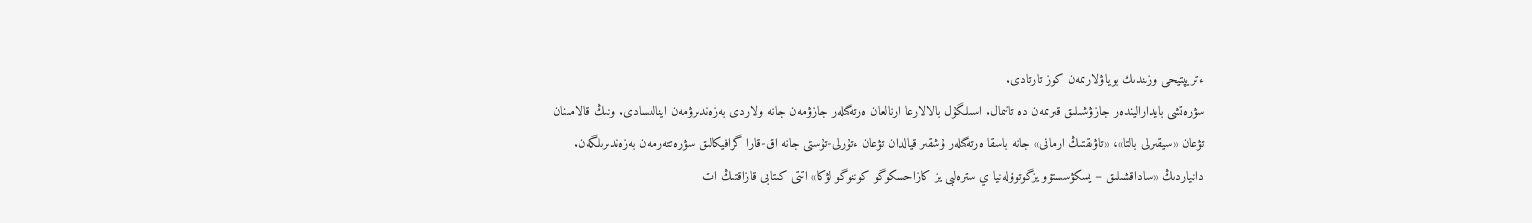ءتريپتيحى وزىندىك بوياۋلارىمەن كوز تارتادى.
سۋرەتشى بايداراليندەر جازۋشىلىق قىرىمەن دە تانىمال. اسىلگۇل بالالارعا ارنالعان ەرتەگىلەر جازۋمەن جانە ولاردى بەزەندىرۋمەن اينالىسادى. ونىڭ قالامىنان تۋعان «سيقىرلى بالتا»، «تاۋىقتىڭ ارمانى» جانە باسقا ەرتەگىلەر ۇشقىر قيالدان تۋعان ءتۇرلى-تۇستى جانە اق-قارا گرافيكالىق سۋرەتتەرمەن بەزەندىرىلگەن.
دانياردىڭ «ساداقشىلىق – يسكۋسستۆو يزگوتوۆلەنيا ي سترەلبى يز كازاحسكوگو كوننوگو لۋكا» اتتى كىتابى قازاقتىڭ ات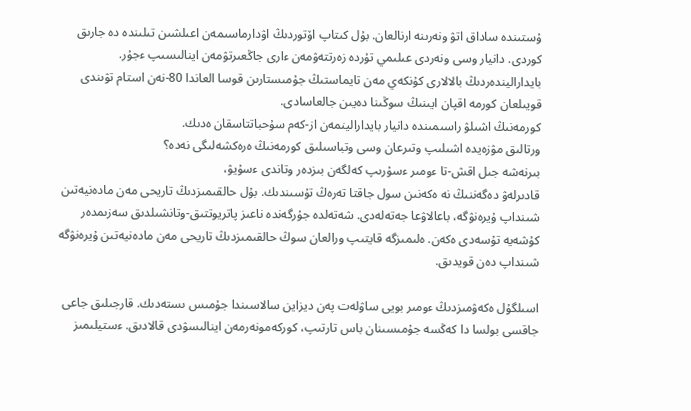ۇستىندە ساداق اتۋ ونەرىنە ارنالعان. بۇل كىتاپ اۆتوردىڭ اۋدارماسىمەن اعىلشىن تىلىندە دە جارىق كوردى. دانيار وسى ونەردى عىلىمي تۇردە زەرتتەۋمەن ءارى جاڭعىرتۋمەن اينالىسىپ ءجۇر. بايداراليندەردىڭ بالالارى كۇنكەي مەن تايماستىڭ جۇمىستارىن قوسا العاندا 80-نەن استام تۋىندى قويىلعان كورمە اقپان ايىنىڭ سوڭىنا دەيىن جالعاسادى.
كورمەنىڭ اشىلۋ راسىمىندە دانيار بايدارالينمەن از-كەم سۇحباتتاسقان ەدىك.
ورتالىق مۋزەيدە اشىلىپ وتىرعان وسى وتباسىلىق كورمەنىڭ ەرەكشەلىگى نەدە؟
بىرنەشە جىل اقش-تا ءومىر ءسۇرىپ كەلگەن بىزدەر وتاندى ءسۇيۋ،
قادىرلەۋ دەگەننىڭ نە ەكەنىن سول جاقتا تەرەڭ تۇسىندىك. بۇل حالقىمىزدىڭ تاريحى مەن مادەنيەتىن شىنداپ ۇيرەنۋگە، باعالاۋعا جەتەلەدى. شەتەلدە جۇرگەندە ناعىز پاتريوتتىق-وتانشىلدىق سەزىمدەر كۇشەيە تۇسەدى ەكەن. ەلىمىزگە قايتىپ ورالعان سوڭ حالقىمىزدىڭ تاريحى مەن مادەنيەتىن ۇيرەنۋگە شىنداپ دەن قويدىق.

اسىلگۇل ەكەۋمىزدىڭ ءومىر بويى ساۋلەت پەن ديزاين سالاسىندا جۇمىس ىستەدىك. قارجىلىق جاعى جاقسى بولسا دا كەڭسە جۇمىسىنان باس تارتىپ، كوركەمونەرمەن اينالىسۋدى قالادىق. ءستيلىمىز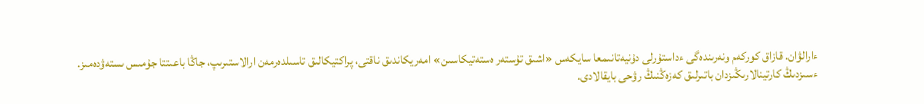ءارالۋان. قازاق كوركەم ونەرىندەگى ءداستۇرلى دۇنيەتانىمعا سايكەس «اشىق تۇستەر ەستەتيكاسىن» امەريكاندىق ناقتى، پراكتيكالىق تاسىلدەرمەن ارالاستىرىپ، جاڭا باعىتتا جۇمىس ىستەۋدەمىز.
ءسىزدىڭ كارتينالارىڭىزدان باتىرلىق كەزەڭنىڭ رۋحى بايقالادى.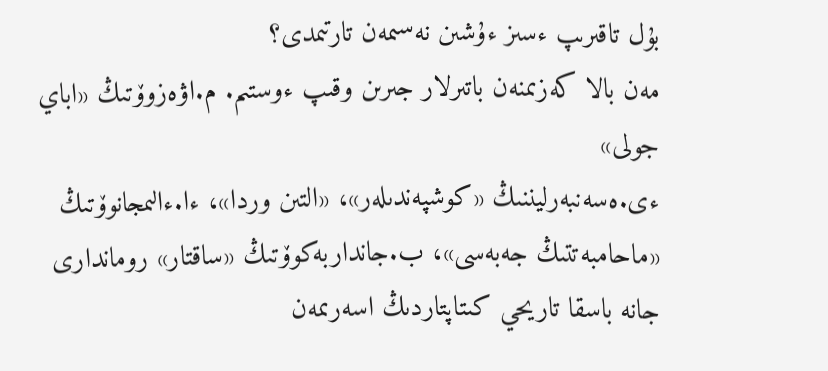بۇل تاقىرىپ ءسىز ءۇشىن نەسىمەن تارتىمدى؟
مەن بالا كەزىمنەن باتىرلار جىرىن وقىپ ءوستىم. م.اۋەزوۆتىڭ «اباي جولى»
ءى.ەسەنبەرليننىڭ «كوشپەندىلەر»، «التىن وردا»، ءا.ءالىمجانوۆتىڭ «ماحامبەتتىڭ جەبەسى»، ب.جانداربەكوۆتىڭ «ساقتار» روماندارى جانە باسقا تاريحي كىتاپتاردىڭ اسەرىمەن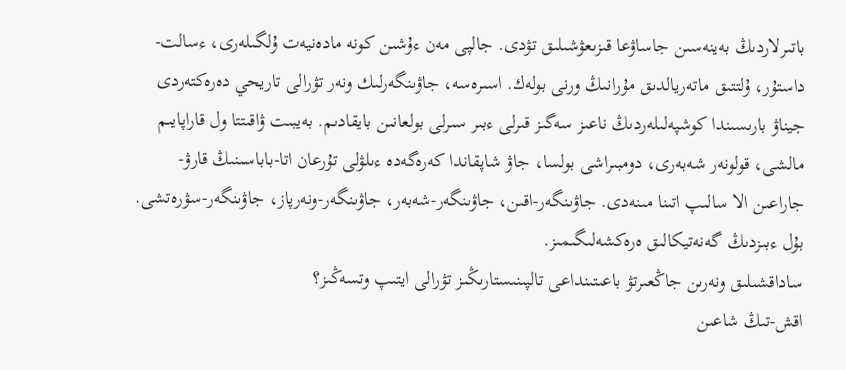باتىرلاردىڭ بەينەسىن جاساۋعا قىزىعۋشىلىق تۋدى. جالپى مەن ءۇشىن كونە مادەنيەت ۇلگىلەرى، ءسالت-داستۇر، ۇلتتىق ماتەريالدىق مۇرانىڭ ورنى بولەك. اسىرەسە، جاۋىنگەرلىك ونەر تۋرالى تاريحي دەرەكتەردى جيناۋ بارىسىندا كوشپەلىلەردىڭ ناعىز سەگىز قىرلى ءبىر سىرلى بولعانىن بايقادىم. بەيبىت ۋاقىتتا ول قاراپايىم مالشى، قولونەر شەبەرى، دومبىراشى بولسا، جاۋ شاپقاندا كەرەگەدە ءىلۋلى تۇرعان اتا-باباسىنىڭ قارۋ-جاراعىن الا سالىپ اتىنا مىنەدى. جاۋىنگەر-اقىن، جاۋىنگەر-شەبەر، جاۋىنگەر-ونەرپاز، جاۋىنگەر-سۋرەتشى. بۇل ءبىزدىڭ گەنەتيكالىق ەرەكشەلىگىمىز.
ساداقشىلىق ونەرىن جاڭعىرتۋ باعىتىنداعى تالپىنىستارىڭىز تۋرالى ايتىپ وتسەڭىز؟
اقش-تىڭ شاعىن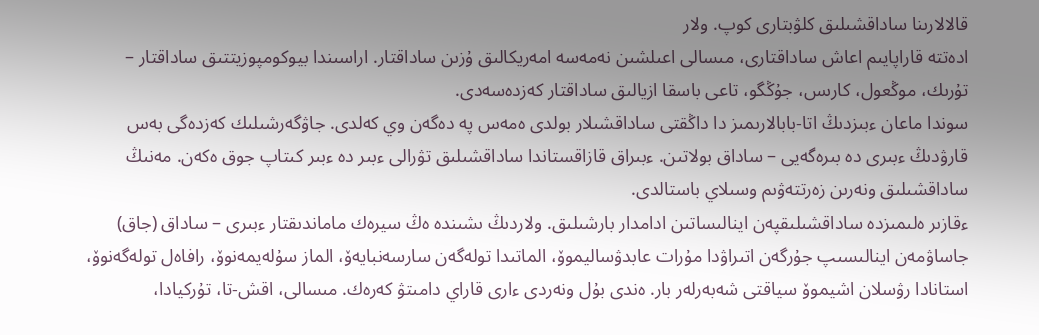قالالارىنا ساداقشىلىق كلۋبتارى كوپ. ولار
ادەتتە قاراپايىم اعاش ساداقتارى، مىسالى اعىلشىن نەمەسە امەريكالىق ۇزىن ساداقتار. اراسىندا بيوكومپوزيتتىق ساداقتار – تۇرىك، موڭعول، كارىس، جۇڭگو، تاعى باسقا ازيالىق ساداقتار كەزدەسەدى.
سوندا ماعان ءبىزدىڭ اتا-بابالارىمىز دا داڭقتى ساداقشىلار بولدى ەمەس پە دەگەن وي كەلدى. جاۋگەرشىلىك كەزدەگى بەس قارۋدىڭ ءبىرى دە بىرەگەيى – ساداق بولاتىن. ءبىراق قازاقستاندا ساداقشىلىق تۋرالى ءبىر دە ءبىر كىتاپ جوق ەكەن. مەنىڭ ساداقشىلىق ونەرىن زەرتتەۋىم وسىلاي باستالدى.
ءقازىر ەلىمىزدە ساداقشىلىقپەن اينالىساتىن ادامدار بارشىلىق. ولاردىڭ ىشىندە ەڭ سيرەك ماماندىقتار ءبىرى – ساداق (جاق) جاساۋمەن اينالىسىپ جۇرگەن اتىراۋدا مۇرات عابدۋساليموۆ، الماتىدا تولەگەن سارسەنبايەۆ، الماز سۇلەيمەنوۆ، رافاەل تولەگەنوۆ، استانادا رۋسلان اشيموۆ سياقتى شەبەرلەر بار. ەندى بۇل ونەردى ءارى قاراي دامىتۋ كەرەك. مىسالى، اقش-تا، تۇركيادا،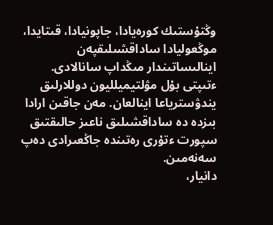وڭتۇستىك كورەيادا، جاپونيادا، قىتايدا، موڭعوليادا ساداقشىلىقپەن اينالىساتىندار مىڭداپ سانالادى. ءتىپتى بۇل مۋلتيميلليون دوللارلىق يندۋسترياعا اينالعان. مەن جاقىن ارادا بىزدە دە ساداقشىلىق ناعىز حالىقتىق سپورت ءتۇرى رەتىندە جاڭعىرادى دەپ سەنەمىن.
دانيار،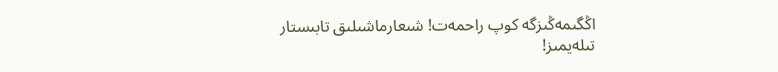اڭگىمەڭىزگە كوپ راحمەت! شىعارماشىلىق تابىستار
تىلەيمىز!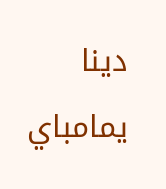دينا يمامباي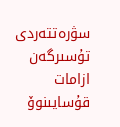سۋرەتتەردى تۇسىرگەن ازامات قۇسايىنوۆ